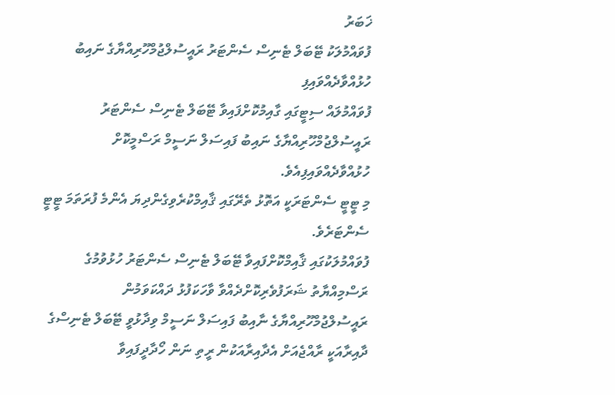ޚަބަރު
ފުވައްމުލަކު ޓޭބަލް ޓެނިސް ސެންޓަރު ރައީސުލްޖުމްހޫރިއްޔާގެ ނައިބު ހުޅުއްވާދެއްވައިފި
ފުވައްމުލައް ސިޓީގައި ގާއިމުކޮށްފައިވާ ޓޭބަލް ޓެނިސް ސެންޓަރު ރައީސުލްޖުމްހޫރިއްޔާގެ ނައިބު ފައިސަލް ނަސީމް ރަސްމީކޮށް ހުޅުއްވާދެއްވައިފިއެވެ.
މި ޓީޓީ ސެންޓަރަކީ އަތޮޅު ތެރޭގައި ޤާއިމްކުރެވިގެންދިޔަ އެންމެ ފުރަތަމަ ޓީޓީ ސެންޓަރެވެ.
ފުވައްމުލަކުގައި ޤާއިމްކޮށްފައިވާ ޓޭބަލް ޓެނިސް ސެންޓަރު ހުޅުވުމުގެ ރަސްމިއްޔާތު ޝަރަފުވެރިކޮށްދެއްވާ ވާހަކަފުޅު ދައްކަވަމުން ރައީސުލްޖުމްހޫރިއްޔާގެ ނާއިބު ފައިސަލް ނަސީމް ވިދާޅުވީ ޓޭބަލް ޓެނިސްގެ ދާއިރާއަކީ ރާއްޖެއަށް އެދާއިރާއަކުން ރީތި ނަން ހޯދާދީފައިވާ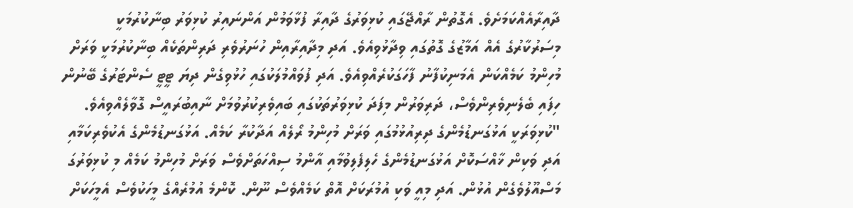ދާއިރާއެއްކަމަށެވެ. އެގޮތުން ރާއްޖޭގައި ކުޅިވަރުގެ ދާއިރާ ފުޅާވަމުން އަންނައިރު ކުޅިވަރު ބިނާކުރުމަކީ މިސަރުކާރުގެ އެއް އަމާޒުގެ ގޮތުގައި ވިދާޅުވިއެވެ. އަދި މިދާއިރާއިން ހުނަރުވެރި ދަރިންތަކެއް ބިނާކުރުމަކީ ވަރަށް މުހިންމު ކަމެއްކަން އެމަނިކުފާނު ފާހަގަކުރެއްވިއެވެ. އަދި ފުވައްމުލަކުގައި ހުޅުވިގެން ދިޔަ ޓީޓީ ސެންޓަރުގެ ބޭނުން ހިފައި ބެލެނިވެރިންވެސް، ދަރިވަރުން މިފަދަ ކުޅިވަރުތަކުގައި ބައިވެރިކުރުވުމަށް ނާއިބުރައީސް ގޮވާލެއްވިއެވެ.
"ކުޅިވަރަކީ އަޅުގަނޑުމެންގެ ދިރިއުޅުމުގައި ވަރަށް މުހިންމު ރޯލެއް އަދާކުރާ ކަމެއް. އަޅުގަނޑުމެންގެ އެކުވެރިކަމާއި އަދި ވަކިން ޚާއްސަކޮށް އަޅުގަނޑުމެންގެ ހެލިފެލިވުމާއި އާންމު ސިއްހަތަށްވެސް ވަރަށް މުހިންމު ކަމެއް މި ކުޅިވަރުގަ މަސްއޫލުވެގެން އުޅުން. އަދި މިއީ ވަކި އުމުރަކަށް އޮތް ކަމެއްވެސް ނޫން. ކޮންމެ އުމުރެއްގެ މީހަކުވެސް އެމީހަކަށް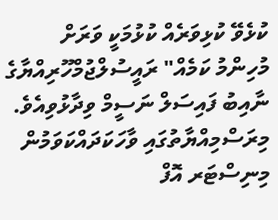ކުޅެވޭ ކުޅިވަރެއް ކުޅުމަކީ ވަރަށް މުހިންމު ކަމެއް" ރައީސުލްޖުމްހޫރިއްޔާގެ ނާއިބު ފައިސަލް ނަސީމް ވިދާޅުވިއެވެ.
މިރަސްމިއްޔާތުގައި ވާހަކަދައްކަވަމުން މިނިސްޓަރ އޮފް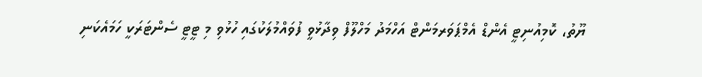ޔޫތު، ކޮމިއުނިޓީ އެންޑް އެމްޕަވަރމަންޓް އަހްމަދު މަހްލޫފް ވިދާޅުވީ ފުވައްމުލަކުގައި ހުޅުވި މި ޓީޓީ ސެންޓަރަކީ ހަމައެކަނި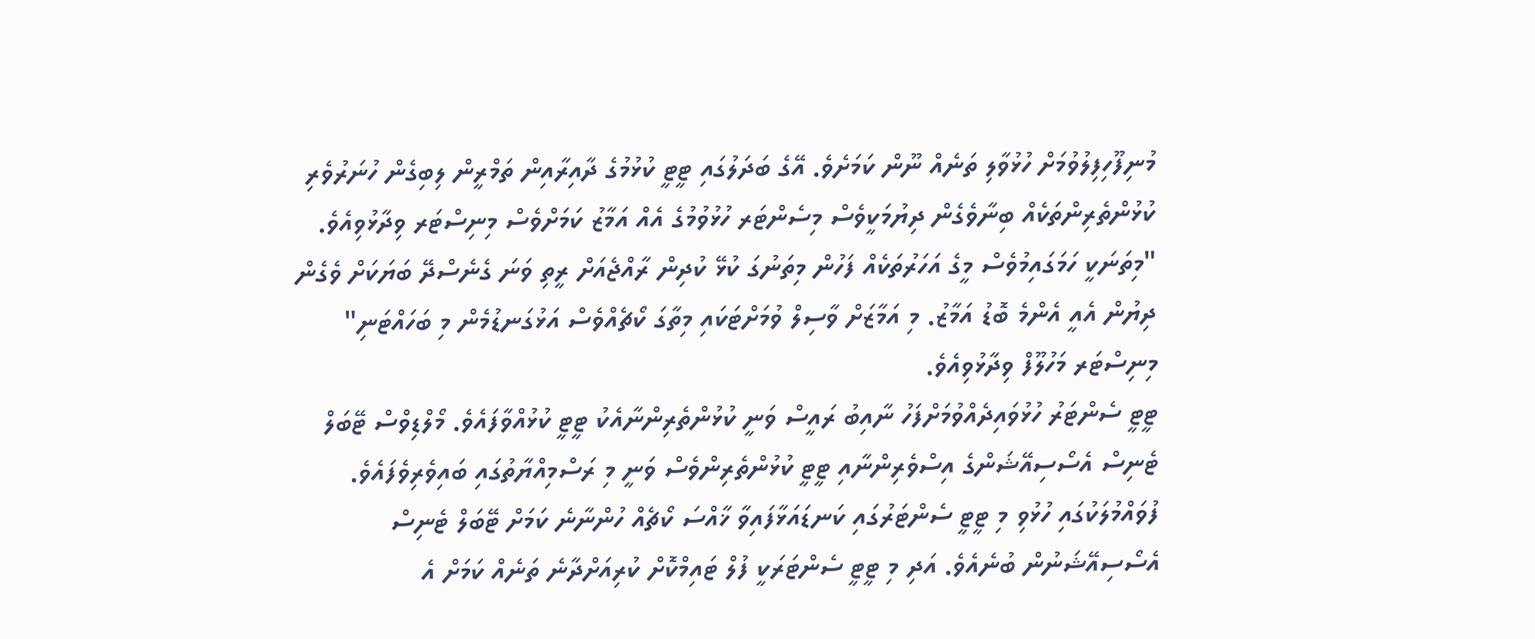މުނިފޫހިފިލުވުމަށް ހުޅުވާލި ތަނެއް ނޫން ކަމަށެވެ. އޭގެ ބަދަލުގައި ޓީޓީ ކުޅުމުގެ ދާއިރާއިން ތަމްރީން ލިބިގެން ހުނަރުވެރި ކުޅުންތެރިންތަކެއް ބިނާވެގެން ދިޔުމަކީވެސް މިސެންޓަރ ހުޅުވުމުގެ އެއް އަމާޒު ކަމަށްވެސް މިނިސްޓަރ ވިދާޅުވިއެވެ.
"މިތަނަކީ ހަމަގައިމުވެސް މީގެ އަހަރުތަކެއް ފަހުން މިތަނުގަ ކުޅޭ ކުދިން ރާއްޖެއަށް ރީތި ވަނަ ގެނެސްދޭ ބަޔަކަށް ވެގެން ދިޔުން އެއީ އެންމެ ބޮޑު އަމާޒު. މި އަމާޒަށް ވާސިލް ވުމަށްޓަކައި މިތާގަ ކޯޗެއްވެސް އަޅުގަނޑުމެން މި ބަހައްޓަނި" މިނިސްޓަރ މަހުލޫފް ވިދާޅުވިއެވެ.
ޓީޓީ ސެންޓަރު ހުޅުވައިދެއްވުމަށްފަހު ނާއިބު ރައީސް ވަނީ ކުޅުންތެރިންނާއެކު ޓީޓީ ކުޅުއްވާފައެވެ. މޯލްޑިވްސް ޓޭބަލް ޓެނިސް އެސޯސިއޭޝަންގެ އިސްވެރިންނާއި ޓީޓީ ކުޅުންތެރިންވެސް ވަނީ މި ރަސްމިއްޔާތުގައި ބައިވެރިވެފައެވެ.
ފުވައްމުލަކުގައި ހުޅުވި މި ޓީޓީ ސެންޓަރުގައި ކަނޑައަޅާފައިވާ ޚާއްސަ ކޯޗެއް ހުންނާނެ ކަމަށް ޓޭބަލް ޓެނިސް އެސޯސިއޭޝަނުން ބުނެއެވެ. އަދި މި ޓީޓީ ސެންޓަރަކީ ފުލް ޓައިމްކޮށް ކުރިއަށްދާނެ ތަނެއް ކަމަށް އެ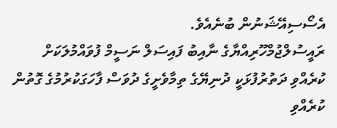އެސޯސިއޭޝަނުން ބުނެއެވެ.
ރައީސުލްޖުމްހޫރިއްޔާގެ ނާއިބު ފައިސަލް ނަސީމް ފުވައްމުލަކަށް ކުރެއްވި ދަތުރުފުޅަކީ ދުނިޔޭގެ ތިމާވެށީގެ ދުވަސް ފާހަގަކުރުމުގެ ގޮތުން ކުރެއްވި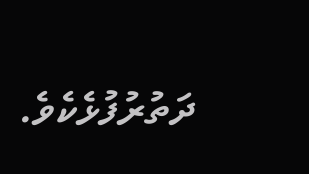ދަތުރުފުޅެކެވެ.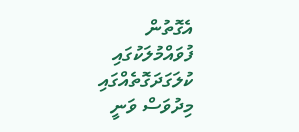އެގޮތުން ފުވައްމުލަކުގައި ކުލަގަދަގޮތެއްގައި މިދުވަސް ވަނީ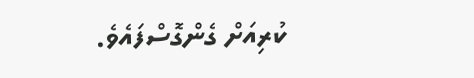ކުރިއަށް ގެންގޮސްފައެވެ.